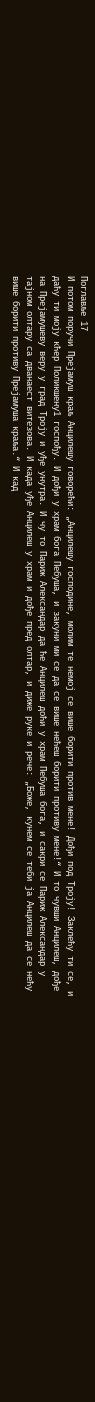Поглавље 17
И потом поручи Прејамуш краљ Анцилешу говорећи: „Анцилешу господине, молим те немој се више борити против мене! Дођи под Троју! Заклећу ти се, и даћу ти моју кћер Поликшену1 госпођу. И дођи у храм бога Пебуша, и закуни ми се да се више нећеш борити противу мене!“ И то чувши Анцилеш, дође на Прејамушеву веру у град Троју и уђе унутра. И чу то Париж Александар да ће Анцилеш доћи у храм Пебуша бога, и сакри се Париж Александар у тајном олтару са дванаест витезова. И када уђе Анцилеш у храм и дође пред олтар, и диже руке и рече: „Боже, кунем се теби ја Анцилеш да се нећу више борити противу Прејамуша краља.“ И кад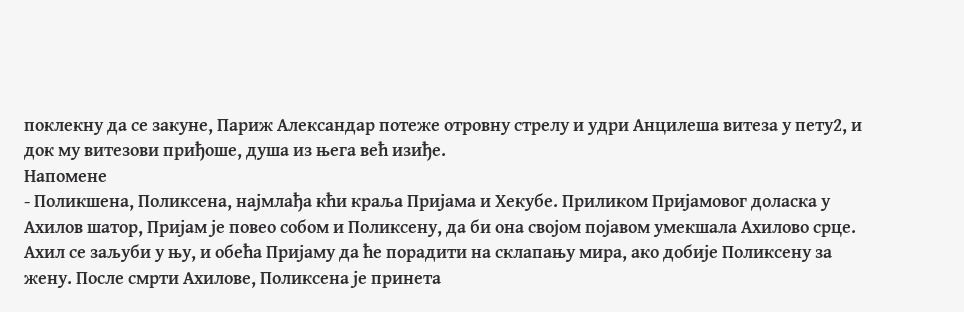поклекну да се закуне, Париж Александар потеже отровну стрелу и удри Анцилеша витеза у пету2, и док му витезови приђоше, душа из њега већ изиђе.
Напомене
- Поликшена, Поликсена, најмлађа кћи краља Пријама и Хекубе. Приликом Пријамовог доласка у Ахилов шатор, Пријам је повео собом и Поликсену, да би она својом појавом умекшала Ахилово срце. Ахил се заљуби у њу, и обећа Пријаму да ће порадити на склапању мира, ако добије Поликсену за жену. После смрти Ахилове, Поликсена је принета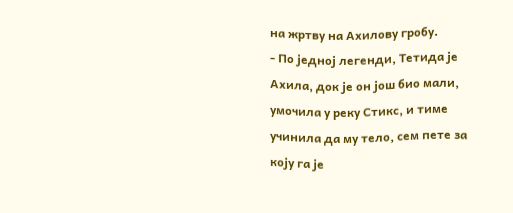на жртву на Ахилову гробу.
- По једној легенди, Тетида је Ахила, док је он још био мали, умочила у реку Стикс, и тиме учинила да му тело, сем пете за коју га је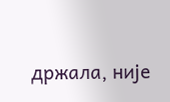држала, није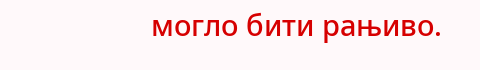могло бити рањиво.